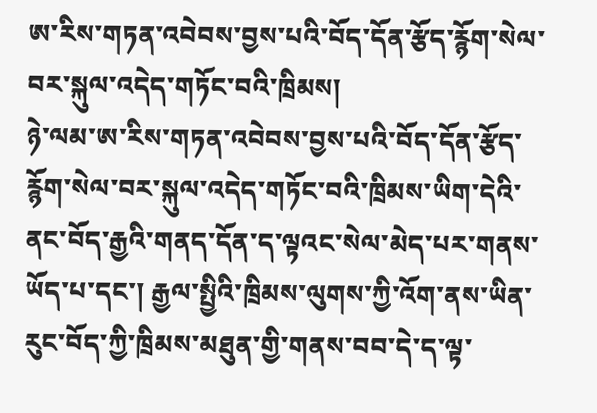ཨ་རིས་གཏན་འབེབས་བྱས་པའི་བོད་དོན་རྩོད་རྙོག་སེལ་བར་སྐུལ་འདེད་གཏོང་བའི་ཁྲིམས།
ཉེ་ལམ་ཨ་རིས་གཏན་འབེབས་བྱས་པའི་བོད་དོན་རྩོད་རྙོག་སེལ་བར་སྐུལ་འདེད་གཏོང་བའི་ཁྲིམས་ཡིག་དེའི་ནང་བོད་རྒྱའི་གནད་དོན་ད་ལྟའང་སེལ་མེད་པར་གནས་ཡོད་པ་དང་། རྒྱལ་སྤྱིའི་ཁྲིམས་ལུགས་ཀྱི་འོག་ནས་ཡིན་རུང་བོད་ཀྱི་ཁྲིམས་མཐུན་གྱི་གནས་བབ་དེ་ད་ལྟ་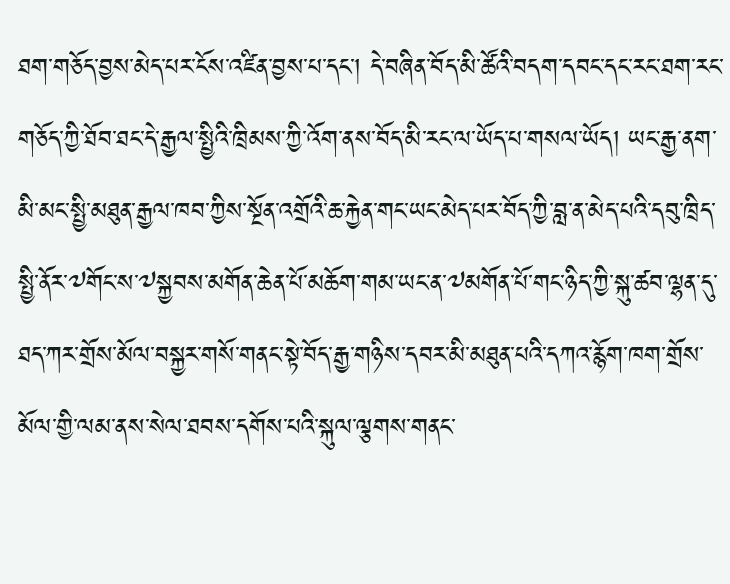ཐག་གཅོད་བྱས་མེད་པར་ངོས་འཛིན་བྱས་པ་དང་། དེ་བཞིན་བོད་མི་ཚོའི་བདག་དབང་དང་རང་ཐག་རང་གཅོད་ཀྱི་ཐོབ་ཐང་དེ་རྒྱལ་སྤྱིའི་ཁྲིམས་ཀྱི་འོག་ནས་བོད་མི་རང་ལ་ཡོད་པ་གསལ་ཡོད། ཡང་རྒྱ་ནག་མི་མང་སྤྱི་མཐུན་རྒྱལ་ཁབ་ཀྱིས་སྔོན་འགྲོའི་ཆ་རྐྱེན་གང་ཡང་མེད་པར་བོད་ཀྱི་བླ་ན་མེད་པའི་དབུ་ཁྲིད་སྤྱི་ནོར་༧གོང་ས་༧སྐྱབས་མགོན་ཆེན་པོ་མཆོག་གམ་ཡང་ན་༧མགོན་པོ་གང་ཉིད་ཀྱི་སྐུ་ཚབ་ལྷན་དུ་ཐད་ཀར་གྲོས་མོལ་བསྐྱར་གསོ་གནང་སྟེ་བོད་རྒྱ་གཉིས་དབར་མི་མཐུན་པའི་དཀའ་རྙོག་ཁག་གྲོས་མོལ་གྱི་ལམ་ནས་སེལ་ཐབས་དགོས་པའི་སྐུལ་ལྕགས་གནང་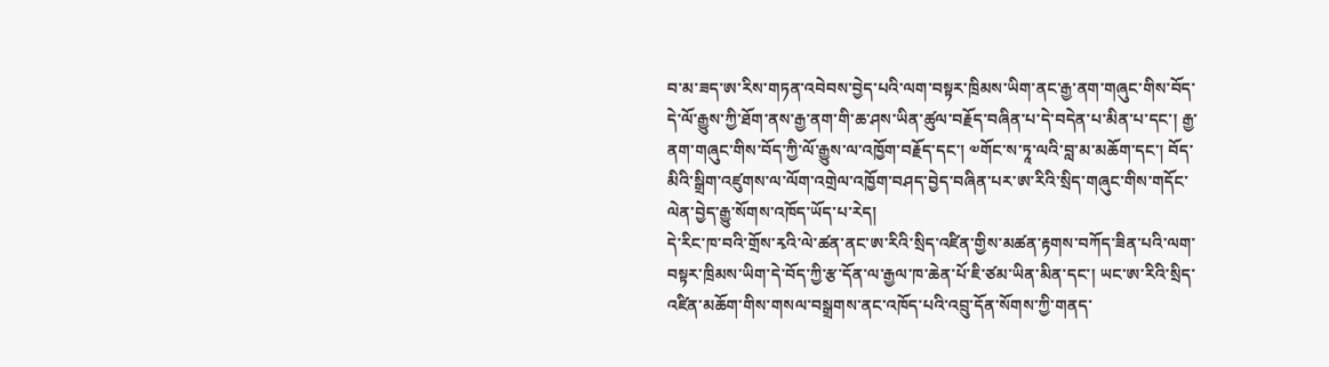བ་མ་ཟད་ཨ་རིས་གཏན་འབེབས་བྱེད་པའི་ལག་བསྟར་ཁྲིམས་ཡིག་ནང་རྒྱ་ནག་གཞུང་གིས་བོད་དེ་ལོ་རྒྱུས་ཀྱི་ཐོག་ནས་རྒྱ་ནག་གི་ཆ་ཤས་ཡིན་ཚུལ་བརྗོད་བཞིན་པ་དེ་བདེན་པ་མིན་པ་དང་། རྒྱ་ནག་གཞུང་གིས་བོད་ཀྱི་ལོ་རྒྱུས་ལ་འཁྱོག་བརྗོད་དང་། ༧གོང་ས་ཏཱ་ལའི་བླ་མ་མཆོག་དང་། བོད་མིའི་སྒྲིག་འཛུགས་ལ་ལོག་འགྲེལ་འཁྱོག་བཤད་བྱེད་བཞིན་པར་ཨ་རིའི་སྲིད་གཞུང་གིས་གདོང་ལེན་བྱེད་རྒྱུ་སོགས་འཁོད་ཡོད་པ་རེད།
དེ་རིང་ཁ་བའི་གྲོས་རྭའི་ལེ་ཚན་ནང་ཨ་རིའི་སྲིད་འཛིན་གྱིས་མཚན་རྟགས་བཀོད་ཟིན་པའི་ལག་བསྟར་ཁྲིམས་ཡིག་དེ་བོད་ཀྱི་རྩ་དོན་ལ་རྒྱལ་ཁ་ཆེན་པོ་ཇི་ཙམ་ཡིན་མིན་དང་། ཡང་ཨ་རིའི་སྲིད་འཛིན་མཆོག་གིས་གསལ་བསྒྲགས་ནང་འཁོད་པའི་འབྲུ་དོན་སོགས་ཀྱི་གནད་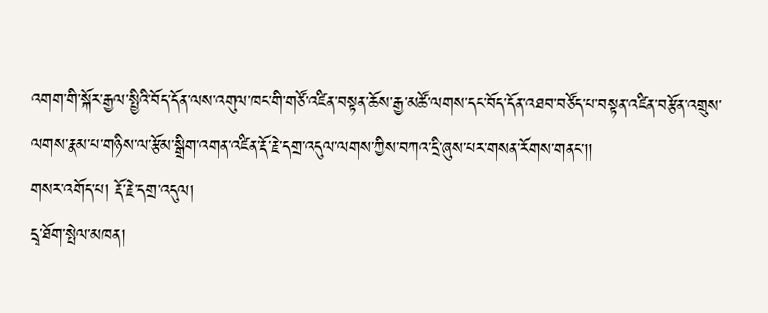འགག་གི་སྐོར་རྒྱལ་སྤྱིའི་བོད་དོན་ལས་འགུལ་ཁང་གི་གཙོ་འཛིན་བསྟན་ཆོས་རྒྱ་མཚོ་ལགས་དང་བོད་དོན་འཐབ་བཙོད་པ་བསྟན་འཛིན་བརྩོན་འགྲུས་ལགས་རྣམ་པ་གཉིས་ལ་རྩོམ་སྒྲིག་འགན་འཛིན་རྡོ་རྗེ་དགྲ་འདུལ་ལགས་ཀྱིས་བཀའ་དྲི་ཞུས་པར་གསན་རོགས་གནང་།།
གསར་འགོད་པ། རྡོ་རྗེ་དགྲ་འདུལ།
དྲྭ་ཐོག་སྤེལ་མཁན།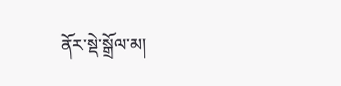ནོར་སྡེ་སྒྲོལ་མ།